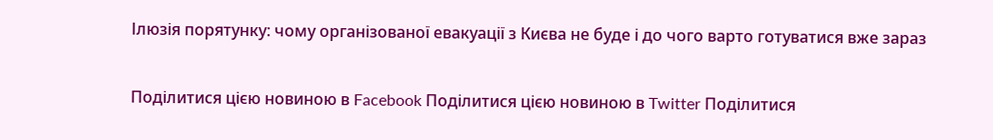Ілюзія порятунку: чому організованої евакуації з Києва не буде і до чого варто готуватися вже зараз

Поділитися цією новиною в Facebook Поділитися цією новиною в Twitter Поділитися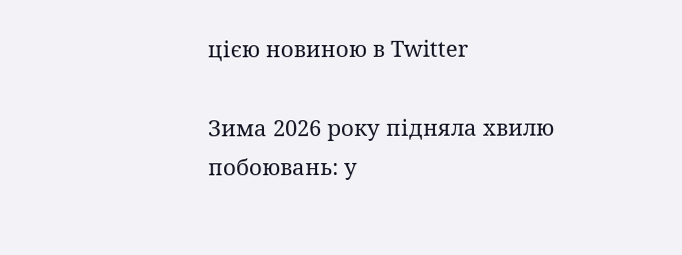цією новиною в Twitter

Зима 2026 року підняла хвилю побоювань: у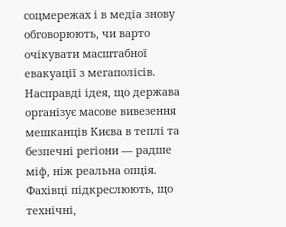соцмережах і в медіа знову обговорюють, чи варто очікувати масштабної евакуації з мегаполісів. Насправді ідея, що держава організує масове вивезення мешканців Києва в теплі та безпечні регіони — радше міф, ніж реальна опція. Фахівці підкреслюють, що технічні,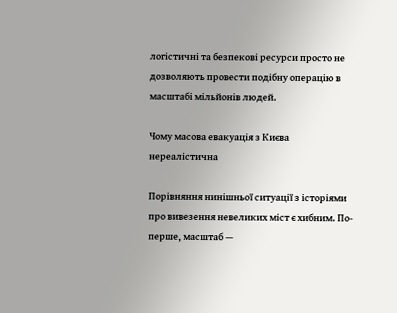логістичні та безпекові ресурси просто не дозволяють провести подібну операцію в масштабі мільйонів людей.

Чому масова евакуація з Києва нереалістична

Порівняння нинішньої ситуації з історіями про вивезення невеликих міст є хибним. По-перше, масштаб —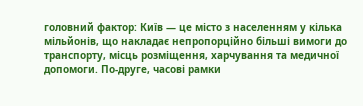головний фактор: Київ — це місто з населенням у кілька мільйонів, що накладає непропорційно більші вимоги до транспорту, місць розміщення, харчування та медичної допомоги. По-друге, часові рамки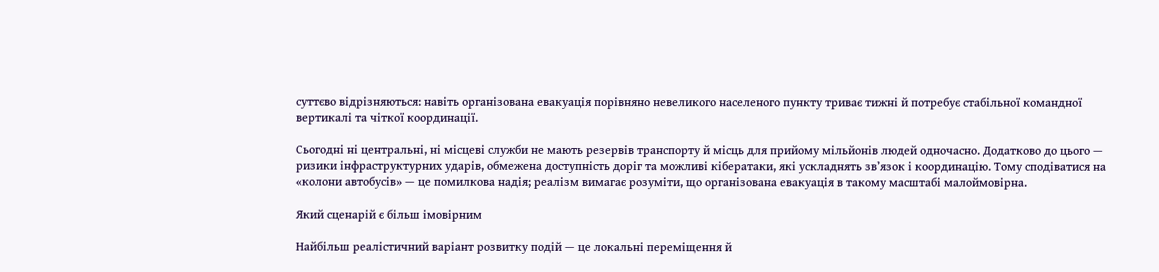суттєво відрізняються: навіть організована евакуація порівняно невеликого населеного пункту триває тижні й потребує стабільної командної вертикалі та чіткої координації.

Сьогодні ні центральні, ні місцеві служби не мають резервів транспорту й місць для прийому мільйонів людей одночасно. Додатково до цього — ризики інфраструктурних ударів, обмежена доступність доріг та можливі кібератаки, які ускладнять звʼязок і координацію. Тому сподіватися на «колони автобусів» — це помилкова надія; реалізм вимагає розуміти, що організована евакуація в такому масштабі малоймовірна.

Який сценарій є більш імовірним

Найбільш реалістичний варіант розвитку подій — це локальні переміщення й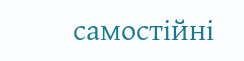самостійні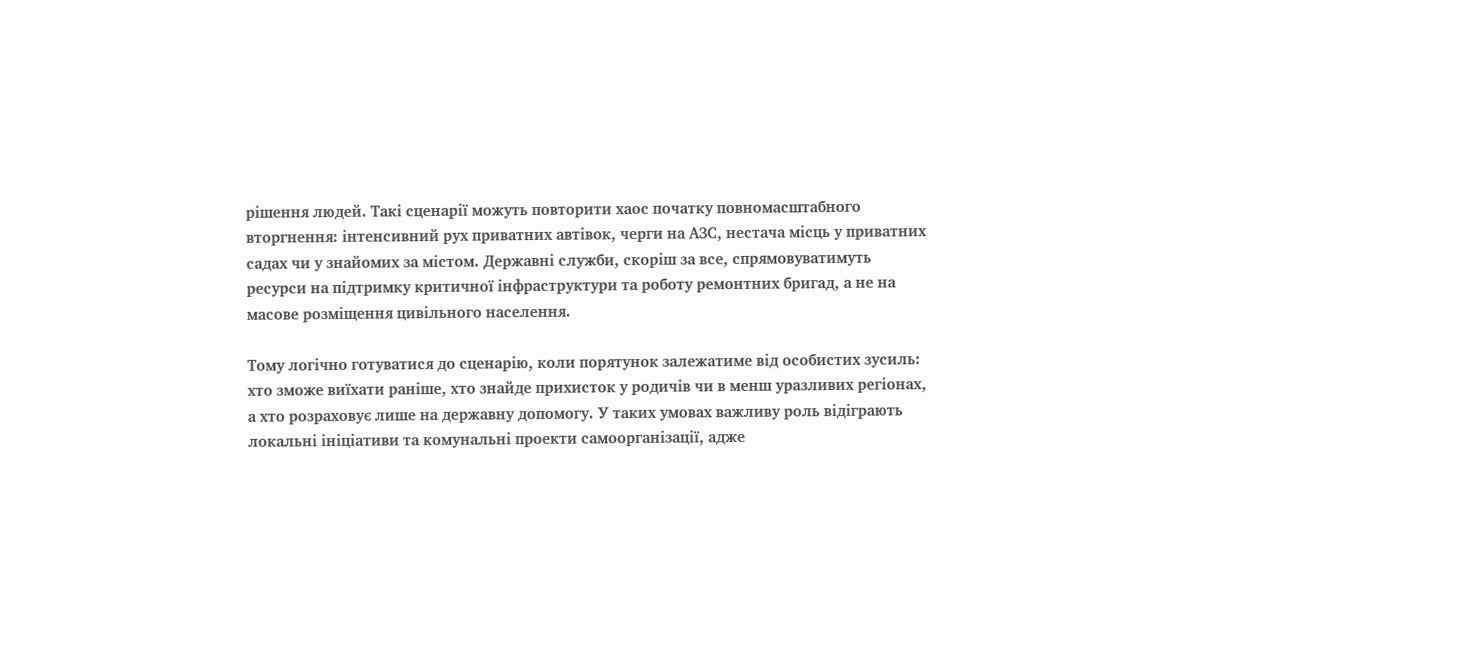рішення людей. Такі сценарії можуть повторити хаос початку повномасштабного вторгнення: інтенсивний рух приватних автівок, черги на АЗС, нестача місць у приватних садах чи у знайомих за містом. Державні служби, скоріш за все, спрямовуватимуть ресурси на підтримку критичної інфраструктури та роботу ремонтних бригад, а не на масове розміщення цивільного населення.

Тому логічно готуватися до сценарію, коли порятунок залежатиме від особистих зусиль: хто зможе виїхати раніше, хто знайде прихисток у родичів чи в менш уразливих регіонах, а хто розраховує лише на державну допомогу. У таких умовах важливу роль відіграють локальні ініціативи та комунальні проекти самоорганізації, адже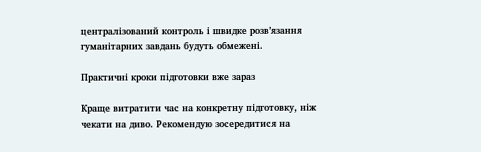централізований контроль і швидке розв’язання гуманітарних завдань будуть обмежені.

Практичні кроки підготовки вже зараз

Краще витратити час на конкретну підготовку, ніж чекати на диво. Рекомендую зосередитися на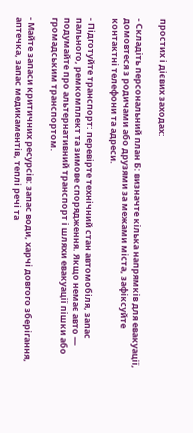простих і дієвих заходах:

- Складіть персональний план Б: визначте кілька напрямків для евакуації, домовтеся з родичами або друзями за межами міста, зафіксуйте контактні телефони та адреси.

- Підготуйте транспорт: перевірте технічний стан автомобіля, запас пального, ремкомплект та зимове спорядження. Якщо немає авто — подумайте про альтернативний транспорт і шляхи евакуації пішки або громадським транспортом.

- Майте запаси критичних ресурсів: запас води, харчі довгого зберігання, аптечка, запас медикаментів, теплі речі та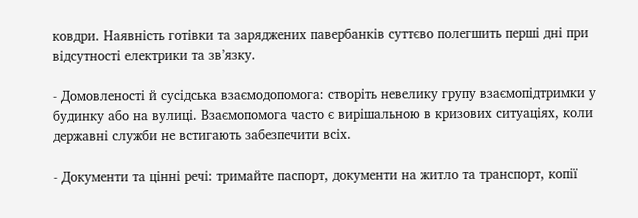ковдри. Наявність готівки та заряджених павербанків суттєво полегшить перші дні при відсутності електрики та зв’язку.

- Домовленості й сусідська взаємодопомога: створіть невелику групу взаємопідтримки у будинку або на вулиці. Взаємопомога часто є вирішальною в кризових ситуаціях, коли державні служби не встигають забезпечити всіх.

- Документи та цінні речі: тримайте паспорт, документи на житло та транспорт, копії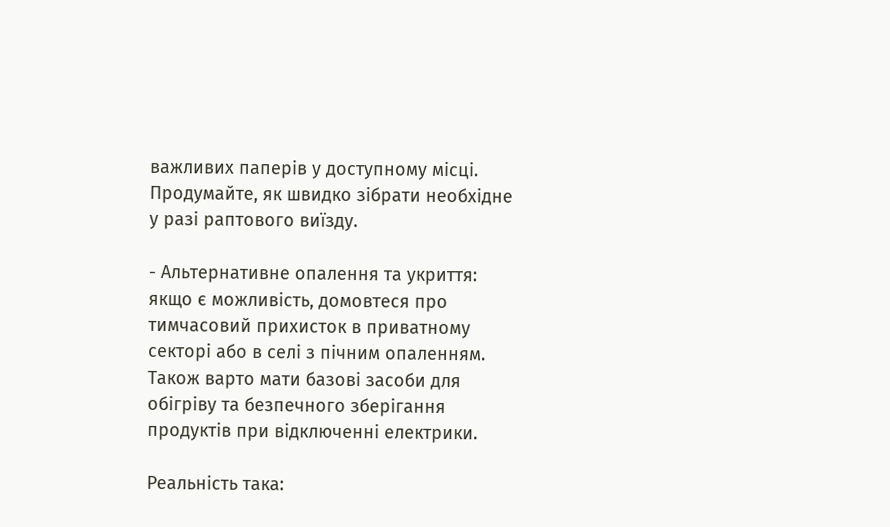важливих паперів у доступному місці. Продумайте, як швидко зібрати необхідне у разі раптового виїзду.

- Альтернативне опалення та укриття: якщо є можливість, домовтеся про тимчасовий прихисток в приватному секторі або в селі з пічним опаленням. Також варто мати базові засоби для обігріву та безпечного зберігання продуктів при відключенні електрики.

Реальність така: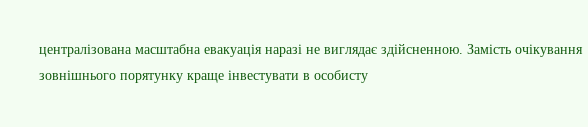централізована масштабна евакуація наразі не виглядає здійсненною. Замість очікування зовнішнього порятунку краще інвестувати в особисту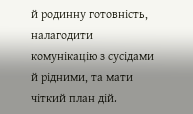й родинну готовність, налагодити комунікацію з сусідами й рідними, та мати чіткий план дій.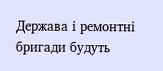Держава і ремонтні бригади будуть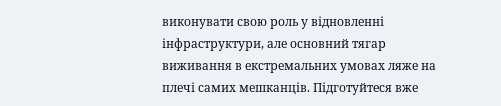виконувати свою роль у відновленні інфраструктури, але основний тягар виживання в екстремальних умовах ляже на плечі самих мешканців. Підготуйтеся вже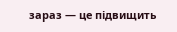зараз — це підвищить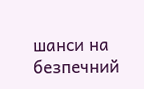шанси на безпечний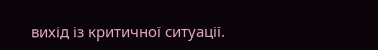вихід із критичної ситуації.